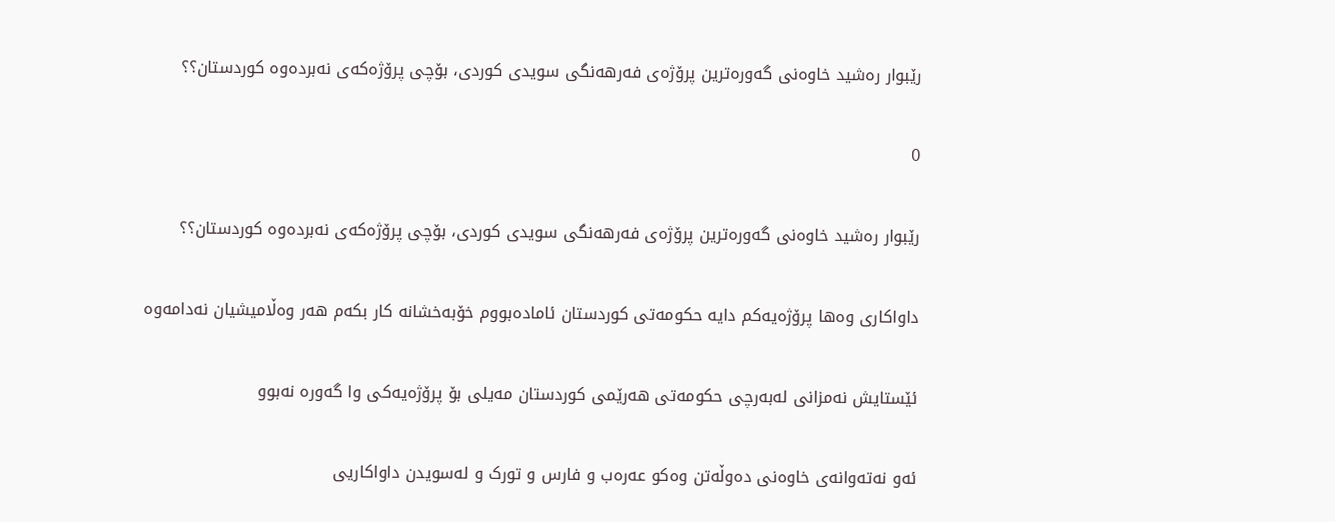رێبوار رەشید خاوەنی گەورەترین پرۆژەی فەرهەنگی سویدی کوردی، بۆچی پرۆژەکەی نەبردەوە کوردستان؟؟

0

رێبوار رەشید خاوەنی گەورەترین پرۆژەی فەرهەنگی سویدی کوردی، بۆچی پرۆژەکەی نەبردەوە کوردستان؟؟

داواکاری وەها پرۆژەیەکم دایە حکومەتی کوردستان ئامادەبووم خۆبەخشانە کار بکەم هەر وەڵامیشیان نەدامەوە

ئێستایش نەمزانی لەبەرچی حکومەتی هەرێمی کوردستان مەیلی بۆ پرۆژەیەکی وا گەورە نەبوو

ئەو نەتەوانەی خاوەنی دەوڵەتن وەکو عەرەب و فارس و تورک و لەسویدن داواکاریی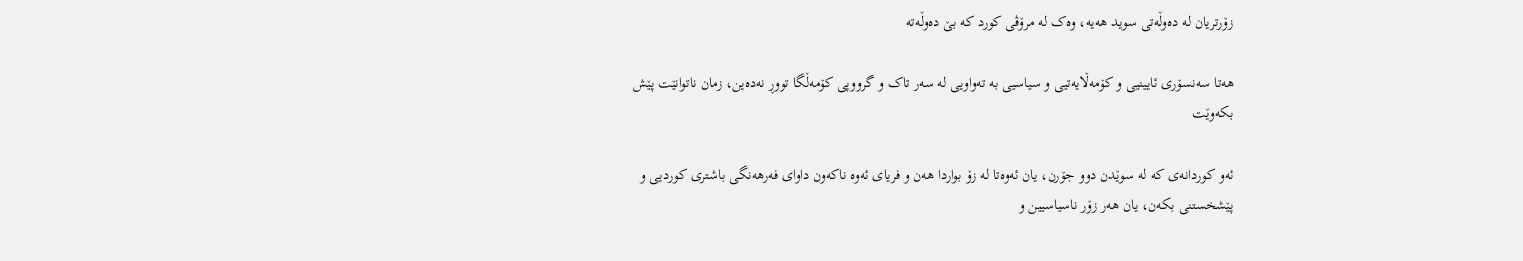زۆرتریان لە دەوڵەتی سوید هەیە، وەک لە مرۆڤی کورد کە بێ دەوڵەتە

هەتا سەنسۆری ئایینیی و کۆمەڵایەتیی و سیاسیی بە تەواویی لە سەر تاک و گرووپی کۆمەڵگا تووڕ نەدەین، زمان ناتوانێت پێش بکەوێت

ئەو کوردانەی کە لە سوێدن دوو جۆرن، یان ئەوەتا لە زۆ بواردا هەن و فریای ئەوە ناکەون داوای فەرهەنگی باشتری کوردیی و پێشخستنی بکەن، یان هەر زۆر ناسیاسیین و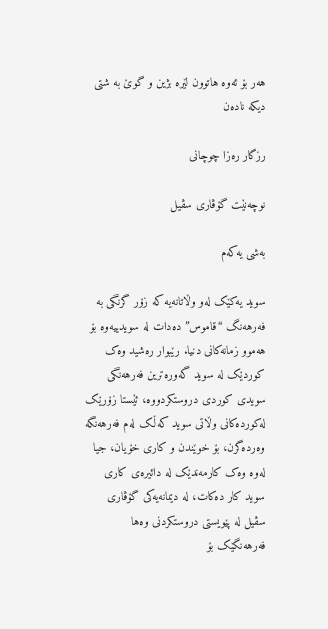هەر بۆ ئەوە هاتوون لێرە بژین و گوێ بە شتی دیکە نادەن

رزگار رەزا چوچانی

نوچەنێت گۆڤاری سڤیل

بەشی یەکەم

سوید یەکێک لەو وڵاتانەیە کە زۆر گرنگی بە فەرهەنگ “قاموس” دەدات لە سویدییەوە بۆ هەموو زمانەکانی دنیا. رێبوار رەشید وەک کوردێک لە سوید گەورەترین فەرهەنگی سویدی کوردی دروستکردووە، ئێستا زۆرێک لەکوردەکانی وڵاتی سوید کەڵک لەم فەرهەنگە وەردەگرن، بۆ خوێندن و کاری خۆیان، جیا لەوە وەک کارمەندێک لە دائیرەی کاری سوید کار دەکات، لە دیمانەیەکی گۆڤاری سڤیل لە پێویستی دروستکردنی وەها فەرهەنگێک بۆ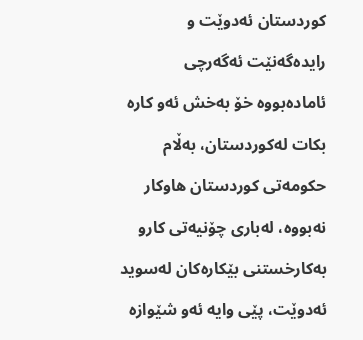کوردستان ئەدوێت و رایدەگەنێت ئەگەرچی ئامادەبووە خۆ بەخش ئەو کارە بکات لەکوردستان، بەڵام حکومەتی کوردستان هاوکار نەبووە، لەباری چۆنیەتی کارو بەکارخستنی بێکارەکان لەسوید ئەدوێت، پێی وایە ئەو شێوازە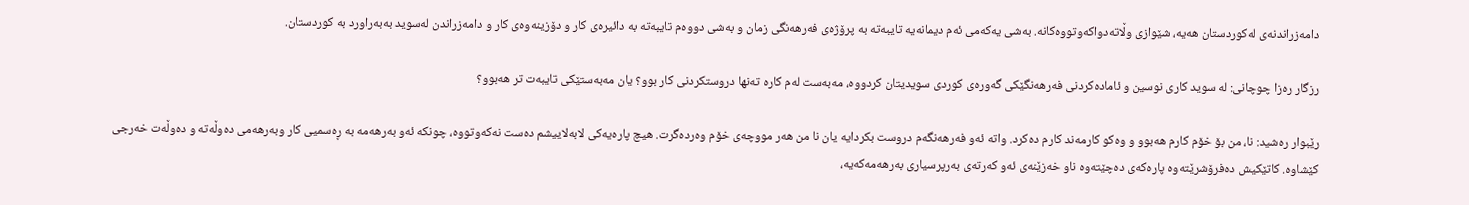دامەزراندنەی لەکوردستان هەیە، شێوازی وڵاتەدواکەوتووەکانە. بەشی یەکەمی ئەم دیمانەیە تایبەتە بە پرۆژەی فەرهەنگی زمان و بەشی دووەم تایبەتە بە دائیرەی کار و دۆزینەوەی کار و دامەزراندن لەسوید بەبەراورد بە کوردستان.

رزگار رەزا چوچانی: لە سوید کاری نوسین و ئامادەکردنی فەرهەنگێکی گەورەی کوردی سویدیتان کردووە، مەبەست لەم کارە تەنها دروستکردنی کار بوو؟ یان مەبەستێکی تایبەت تر هەبوو؟

رێبوار رەشید: نا، من بۆ خۆم کارم هەبوو و وەکو کارمەند کارم دەکرد. واتە ئەو فەرهەنگەم دروست بکردایە یان نا من هەر مووچەی خۆم وەردەگرت. هیچ پارەیەکی لابەلاییشم دەست نەکەوتووە، چونکە ئەو بەرهەمە بە ڕەسمیی کار وبەرهەمی دەوڵەتە و دەوڵەت خەرجی کێشاوە. کاتێکیش دەفرۆشرێتەوە پارەکەی دەچێتەوە ناو خەزێنەی ئەو کەرتەی بەرپرسیاری بەرهەمەکەیە،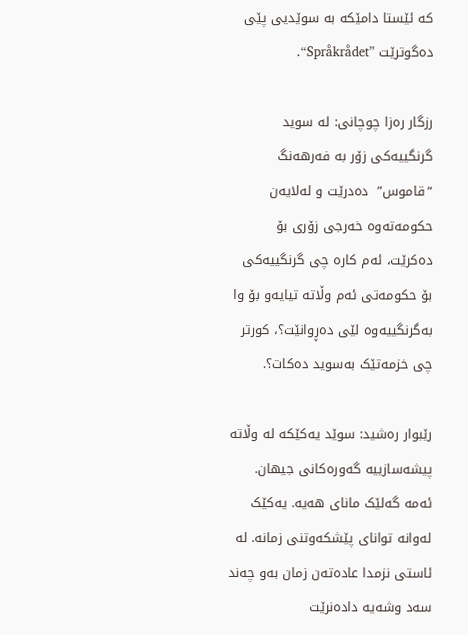کە ئێستا دامێکە بە سوێدیی پێی دەگوترێت ”Språkrådet“.

رزگار رەزا چوچانی: لە سوید گرنگییەکی زۆر بە فەرهەنگ “قاموس”  دەدرێت و لەلایەن حکومەتەوە خەرجی زۆری بۆ دەکرێت، ئەم کارە چی گرنگییەکی بۆ حکومەتی ئەم وڵاتە تیایەو بۆ وا بەگرنگییەوە لێی دەڕوانێت؟، کورتر چی خزمەتێک بەسوید دەکات؟.

رێبوار رەشید: سوێد یەکێکە لە وڵاتە پیشەسازییە گەورەکانی جیهان. ئەمە گەلێک مانای هەیە. یەکێک لەوانە توانای پێشکەوتنی زمانە. لە ئاستی نزمدا عادەتەن زمان بەو چەند سەد وشەیە دادەنرێت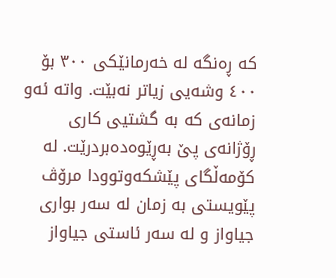کە ڕەنگە لە خەرمانێکی ٣٠٠ بۆ ٤٠٠ وشەیی زیاتر نەبێت. واتە ئەو زمانەی کە بە گشتیی کاری ڕۆژانەی پێ بەڕێوەدەبردرێت. لە کۆمەڵگای پێشکەوتوودا مرۆڤ پێویستی بە زمان لە سەر بواری جیاواز و لە سەر ئاستی جیاواز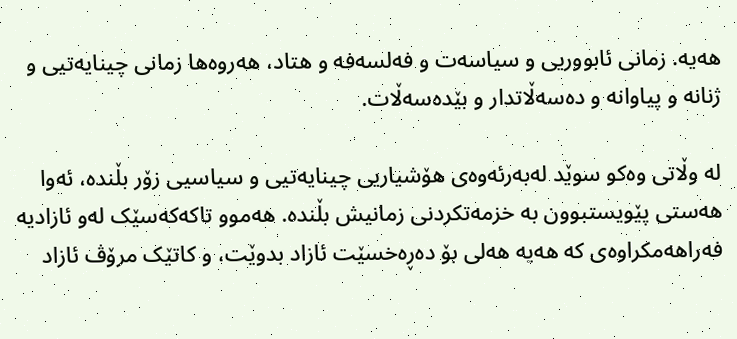هەیە. زمانی ئابووریی و سیاسەت و فەلسەفە و هتاد، هەروەها زمانی چینایەتیی و ژنانە و پیاوانە و دەسەڵاتدار و بێدەسەڵات.

لە وڵاتی وەکو سوێد لەبەرئەوەی هۆشیاریی چینایەتیی و سیاسیی زۆر بڵندە، ئەوا هەستی پێویستبوون بە خزمەتکردنی زمانیش بڵندە. هەموو تاکەکەسێک لەو ئازادیە فەراهەمکراوەی کە هەیە هەلی بۆ دەڕەخسێت ئازاد بدوێت، و کاتێک مرۆڤ ئازاد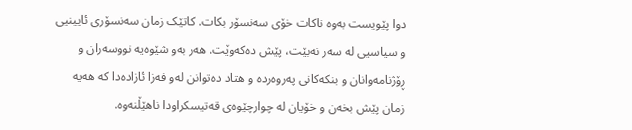دوا پێویست بەوە ناکات خۆی سەنسۆر بکات. کاتێک زمان سەنسۆری ئایینیی و سیاسیی لە سەر نەبێت، پێش دەکەوێت. هەر بەو شێوەیە نووسەران و ڕۆژنامەوانان و بنکەکانی پەروەردە و هتاد دەتوانن لەو فەزا ئازادەدا کە هەیە زمان پێش بخەن و خۆیان لە چوارچێوەی قەتیسکراودا ناهێڵنەوە.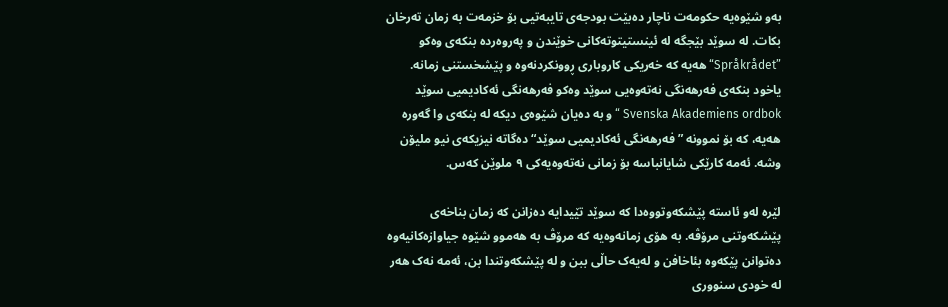بەو شێوەیە حکومەت ناچار دەبێت بودجەی تایبەتیی بۆ خزمەت بە زمان تەرخان بکات. لە سوێد بێجگە لە ئینستیتوتەکانی خوێندن و پەروەردە بنکەی وەکو ”Språkrådet“ هەیە کە خەریکی کاروباری ڕوونکردنەوە و پێشخستنی زمانە. یاخود بنکەی فەرهەنگی نەتەوەیی سوێد وەکو فەرهەنگی ئەکادیمیی سوێد Svenska Akademiens ordbok “ و بە دەیان شێوەی دیکە لە بنکەی وا گەورە هەیە، کە بۆ نموونە ”فەرهەنگی ئەکادیمیی سوێد“ دەگاتە نیزیکەی نیو ملیۆن وشە. ئەمە کارێکی شایانباسە بۆ زمانی نەتەوەیەکی ٩ ملوێن کەس.

لێرە لەو ئاستە پێشکەوتووەدا کە سوێد تێیدایە دەزانن کە زمان بناخەی پێشکەوتنی مرۆڤە. بە هۆی زمانەوەیە کە مرۆڤ بە هەموو شێوە جیاوازەکانیەوە دەتوانن پێکەوە بئاخافن و لەیەک حاڵی ببن و لە پێشکەوتندا بن، ئەمە نەک هەر لە خودی سنووری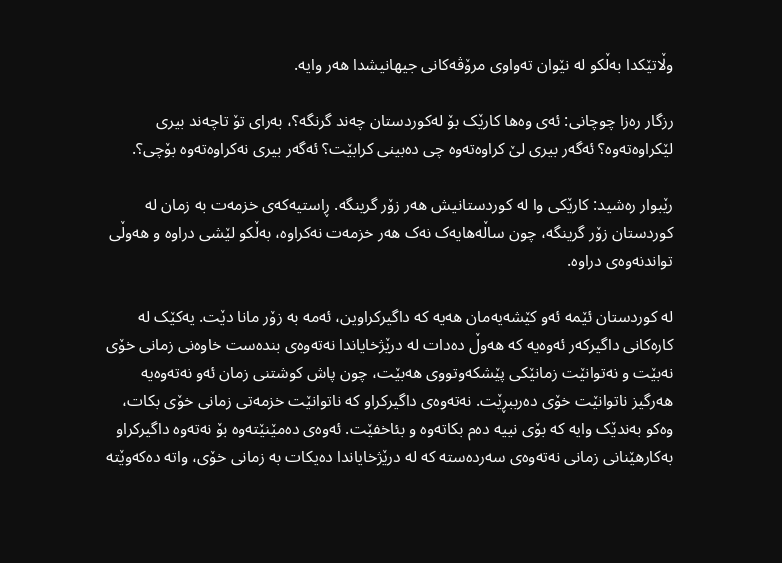وڵاتێکدا بەڵکو لە نێوان تەواوی مرۆڤەکانی جیهانیشدا هەر وایە.

رزگار رەزا چوچانی: ئەی وەها کارێک بۆ لەکوردستان چەند گرنگە؟، بەرای تۆ تاچەند بیری لێکراوەتەوە؟ ئەگەر بیری لێ کراوەتەوە چی دەبینی کرابێت؟ ئەگەر بیری نەکراوەتەوە بۆچی؟.

رێبوار رەشید: کارێکی وا لە کوردستانیش هەر زۆر گرینگە. ڕاستیەکەی خزمەت بە زمان لە کوردستان زۆر گرینگە، چون ساڵەهایەک نەک هەر خزمەت نەکراوە، بەڵکو لێشی دراوە و هەوڵی تواندنەوەی دراوە.

لە کوردستان ئێمە ئەو کێشەیەمان هەیە کە داگیرکراوین، ئەمە بە زۆر مانا دێت. یەکێک لە کارەکانی داگیرکەر ئەوەیە کە هەوڵ دەدات لە درێژخایاندا نەتەوەی بندەست خاوەنی زمانی خۆی نەبێت و نەتوانێت زمانێکی پێشکەوتووی هەبێت، چون پاش کوشتنی زمان ئەو نەتەوەیە هەرگیز ناتوانێت خۆی دەرببڕێت. نەتەوەی داگیرکراو کە ناتوانێت خزمەتی زمانی خۆی بکات، وەکو بەندێک وایە کە بۆی نییە دەم بکاتەوە و بئاخفێت. ئەوەی دەمێنێتەوە بۆ نەتەوە داگیرکراو بەکارهێنانی زمانی نەتەوەی سەردەستە کە لە درێژخایاندا دەیکات بە زمانی خۆی، واتە دەکەوێتە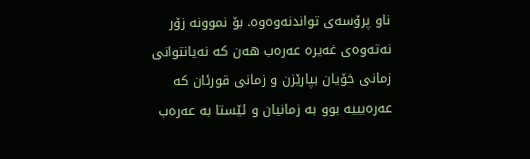ناو پرۆسەی تواندنەوەوە. بۆ نموونە زۆر نەتەوەی غەیرە عەرەب هەن کە نەیانتوانی زمانی خۆیان بپارێزن و زمانی قورئان کە عەرەبییە بوو بە زمانیان و ئێستا بە عەرەب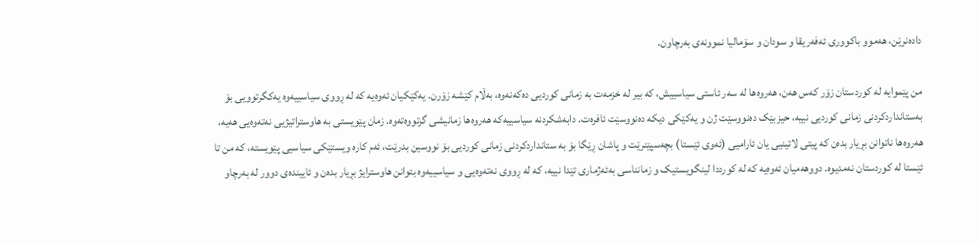دادەنرێن، هەموو باکووری ئەفەریقا و سودان و سۆمالیا نموونەی بەرچاون.

من پێموایە لە کوردستان زۆر کەس هەن، هەروەها لە سەر ئاستی سیاسییش، کە بیر لە خزمەت بە زمانی کوردیی دەکەنەوە، بەڵام کێشە زۆرن. یەکێکیان ئەوەیە کە لە ڕووی سیاسییەوە یەکگرتوویی بۆ بەستانداردکردنی زمانی کوردیی نییە، حیزبێک دەنووسێت ژن و یەکێکی دیکە دەنووسێت ئافرەت. دابەشکردنە سیاسییەکە هەروەها زمانیشی گرتووەتەوە. زمان پێویستی بە هاوستراتیژیی نەتەوەیی هەیە، هەروەها ناتوانن بڕیار بدەن کە پیتی لاتینیی یان ئارامیی (ئەوی ئێستا) بچەسپێنرێت و پاشان ڕێگا بۆ بە ستانداردکردنی زمانی کوردیی بۆ نووسین بدرێت، ئەم کارە ویستێکی سیاسیی پێویستە، کە من تا ئێستا لە کوردستان نەمدیوە. دووهەمیان ئەوەیە کە لە کورددا لینگویستیک و زمانناسی بەئەژماری تێدا نییە، کە لە ڕووی نەتەوەیی و سیاسییەوە بتوانن هاوسترایژ بڕیار بدەن و ئاییندەی دوور لە بەرچاو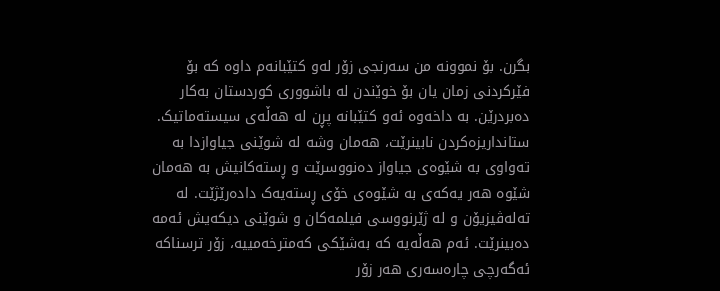بگرن. بۆ نموونە من سەرنجی زۆر لەو کتێبانەم داوە کە بۆ فێرکردنی زمان یان بۆ خوێندن لە باشووری کوردستان بەکار دەبردرێن. بە داخەوە ئەو کتێبانە پڕن لە هەڵەی سیستەماتیک. ستانداریزەکردن نابینرێت، هەمان وشە لە شوێنی جیاوازدا بە تەواوی بە شێوەی جیاواز دەنووسرێت و ڕستەکانیش بە هەمان شێوە هەر یەکەی بە شێوەی خۆی ڕستەیەک دادەرێژێت. لە تەلەڤیزیۆن و لە ژێرنووسی فیلمەکان و شوێنی دیکەیش ئەمە دەبینرێت. ئەم هەڵەیە کە بەشێکی کەمترخەمییە، زۆر ترسناکە ئەگەرچی چارەسەری هەر زۆر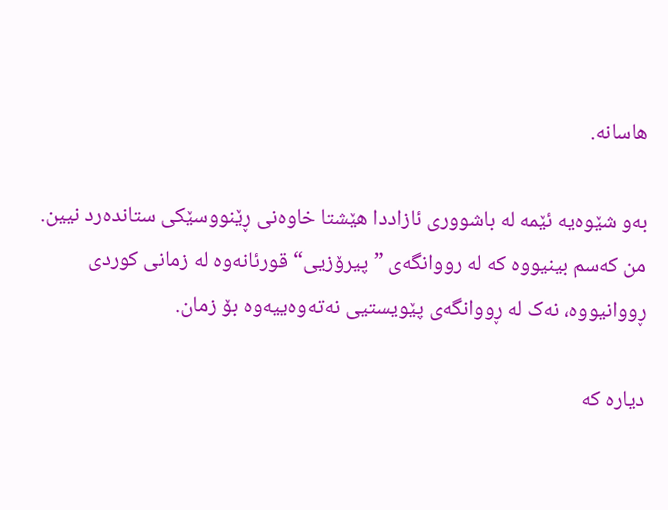هاسانە.

بەو شێوەیە ئێمە لە باشووری ئازاددا هێشتا خاوەنی ڕێنووسێکی ستاندەرد نیین. من کەسم بینیووە کە لە رووانگەی ”پیرۆزیی“ قورئانەوە لە زمانی کوردی ڕووانیووە، نەک لە ڕووانگەی پێویستیی نەتەوەییەوە بۆ زمان.

دیارە کە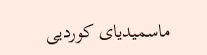ماسمیدیای کوردیی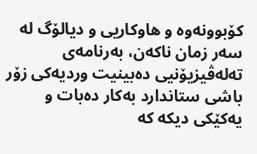کۆبوونەوە و هاوکاریی و دیالۆگ لە سەر زمان ناکەن، بەرنامەی تەلەڤیزیۆنیی دەبینیت وردیەکی زۆر باشی ستاندارد بەکار دەبات و یەکێکی دیکە کە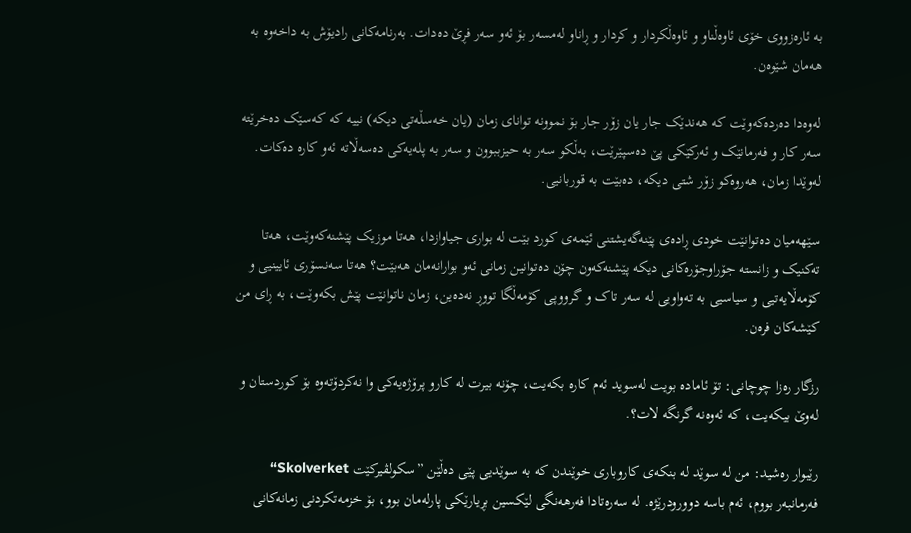بە ئارەزووی خۆی ئاوەڵناو و ئاوەڵکردار و کردار و ڕاناو لەمسەر بۆ ئەو سەر فڕێ دەدات. بەرنامەکانی رادیۆش بە داخەوە بە هەمان شێوەن.

لەوەدا دەردەکەوێت کە هەندێک جار یان زۆر جار بۆ نموونە توانای زمان (یان خەسڵەتی دیکە) نییە کە کەسێک دەخرێتە سەر کار و فەرمانێک و ئەرکێکی پێ دەسپێرێت، بەڵکو سەر بە حیزببوون و سەر بە پلەیەکی دەسەڵاتە ئەو کارە دەکات. لەوێدا زمان، هەروەکو زۆر شتی دیکە، دەبێت بە قوربانیی.

سێهەمیان دەتوانێت خودی ڕادەی پێنەگەیشتنی ئێمەی کورد بێت لە بواری جیاوازدا، هەتا موزیک پێشنەکەوێت، هەتا تەکنیک و زانستە جۆراوجۆرەکانی دیکە پێشنەکەون چۆن دەتوانین زمانی ئەو بوارانەمان هەبێت؟ هەتا سەنسۆری ئایینیی و کۆمەڵایەتیی و سیاسیی بە تەواویی لە سەر تاک و گرووپی کۆمەڵگا تووڕ نەدەین، زمان ناتوانێت پێش بکەوێت، بە ڕای من کێشەکان فرەن.

رزگار رەزا چوچانی: تۆ ئامادە بویت لەسوید ئەم کارە بکەیت، چۆنە بیرت لە کارو پرۆژەیەکی وا نەکردۆتەوە بۆ کوردستان و لەوێ بیکەیت، کە ئەوەنە گرنگە لات؟.

رێبوار رەشید: من لە سوێد لە بنکەی کاروباری خوێندن کە بە سوێدیی پێی دەڵێن ”سکولڤیرکێت Skolverket“ فەرمانبەر بووم، ئەم باسە دوورودرێژە. لە سەرەتادا فەرهەنگی لێکسین بڕیارێکی پارلەمان بوو، بۆ خزمەتکردنی زمانەکانی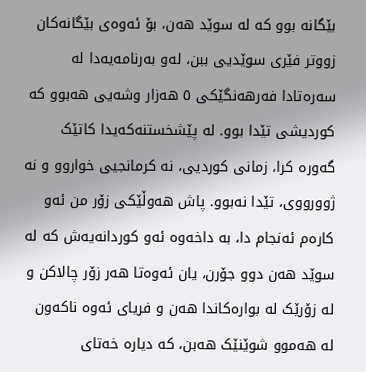بێگانە بوو کە لە سوێد هەن، بۆ ئەوەی بێگانەکان زووتر فێری سوێدیی ببن، لەو بەرنامەیەدا لە سەرەتادا فەرهەنگێکی ٥ هەزار وشەیی هەبوو کە کوردیشی تێدا بوو. لە پێشخستنەکەیدا کاتێک گەورە کرا، زمانی کوردیی، نە کرمانجیی خواروو و نە ژوورووی، تێدا نەبوو. پاش هەوڵێکی زۆر من ئەو کارەم ئەنجام دا، بە داخەوە ئەو کوردانەیەش کە لە سوێد هەن دوو جۆرن، یان ئەوەتا هەر زۆر چالاکن و لە زۆرێک لە بوارەکاندا هەن و فریای ئەوە ناکەون لە هەموو شوێنێک هەبن، کە دیارە خەتای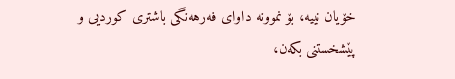خۆیان نییە، بۆ نموونە داوای فەرهەنگی باشتری کوردیی و پێشخستنی بکەن،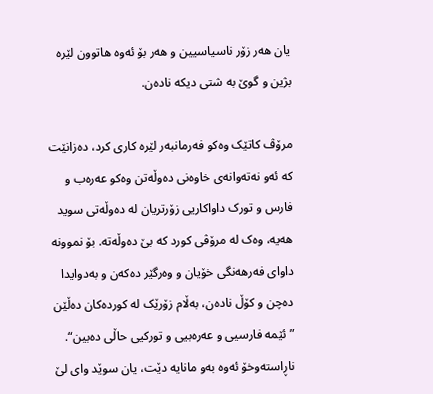یان هەر زۆر ناسیاسیین و هەر بۆ ئەوە هاتوون لێرە بژین و گوێ بە شتی دیکە نادەن.

مرۆڤ کاتێک وەکو فەرمانبەر لێرە کاری کرد، دەزانێت کە ئەو نەتەوانەی خاوەنی دەوڵەتن وەکو عەرەب و فارس و تورک داواکاریی زۆرتریان لە دەوڵەتی سوید هەیە، وەک لە مرۆڤی کورد کە بێ دەوڵەتە. بۆ نموونە داوای فەرهەنگی خۆیان و وەرگێر دەکەن و بەدوایدا دەچن و کۆڵ نادەن، بەڵام زۆرێک لە کوردەکان دەڵێن ”ئێمە فارسیی و عەرەبیی و تورکیی حاڵی دەبین“. ناڕاستەوخۆ ئەوە بەو مانایە دێت، یان سوێد وای لێ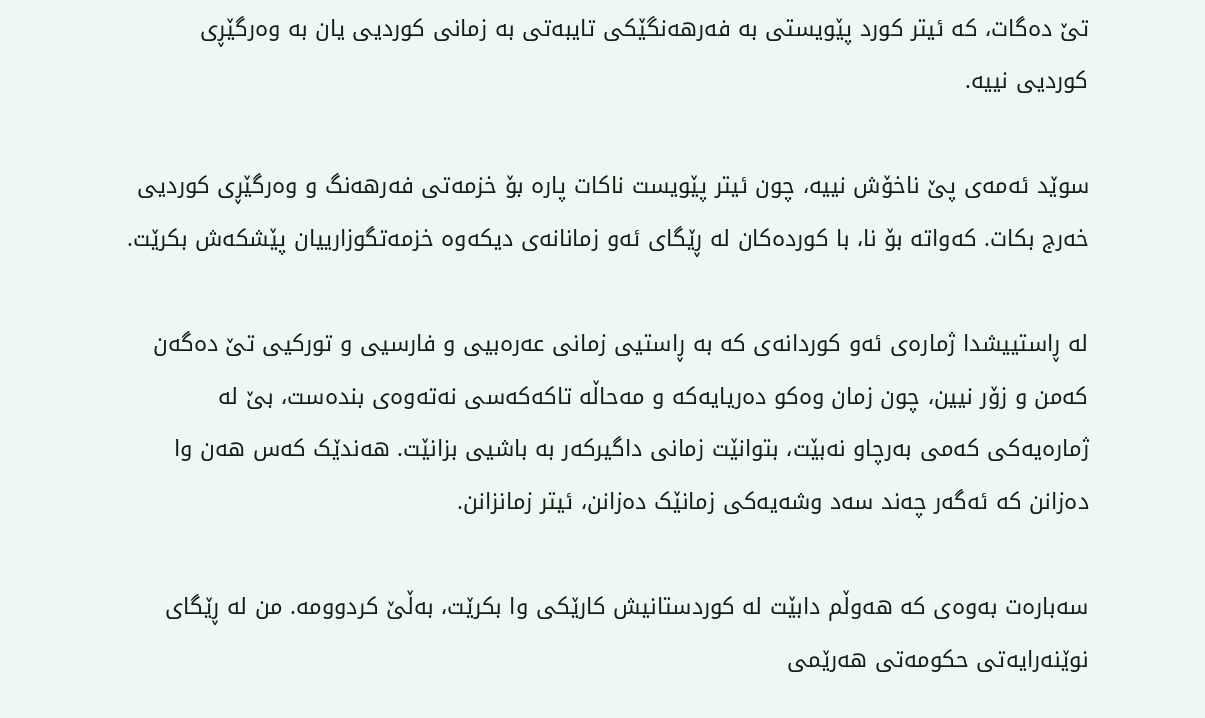تێ دەگات، کە ئیتر کورد پێویستی بە فەرهەنگێکی تایبەتی بە زمانی کوردیی یان بە وەرگێڕی کوردیی نییە.

سوێد ئەمەی پێ ناخۆش نییە، چون ئیتر پێویست ناکات پارە بۆ خزمەتی فەرهەنگ و وەرگێڕی کوردیی خەرج بکات. کەواتە بۆ نا، با کوردەکان لە ڕێگای ئەو زمانانەی دیکەوە خزمەتگوزارییان پێشکەش بکرێت.

لە ڕاستییشدا ژمارەی ئەو کوردانەی کە بە ڕاستیی زمانی عەرەبیی و فارسیی و تورکیی تێ دەگەن کەمن و زۆر نیین، چون زمان وەکو دەریایەکە و مەحاڵە تاکەکەسی نەتەوەی بندەست، بێ لە ژمارەیەکی کەمی بەرچاو نەبێت، بتوانێت زمانی داگیرکەر بە باشیی بزانێت. هەندێک کەس هەن وا دەزانن کە ئەگەر چەند سەد وشەیەکی زمانێک دەزانن، ئیتر زمانزانن.

سەبارەت بەوەی کە هەوڵم دابێت لە کوردستانیش کارێکی وا بکرێت، بەڵێ کردوومە. من لە ڕێگای نوێنەرایەتی حکومەتی هەرێمی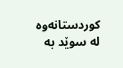کوردستانەوە لە سوێد بە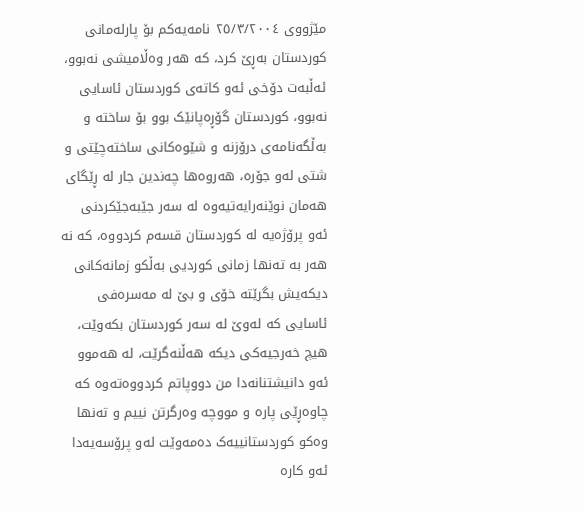مێژووی ٢٥/٣/٢٠٠٤ نامەیەکم بۆ پارلەمانی کوردستان بەڕێ کرد، کە هەر وەڵامیشی نەبوو، ئەڵبەت دۆخی ئەو کاتەی کوردستان ئاسایی نەبوو، کوردستان گۆڕەپانێک بوو بۆ ساختە و بەڵگەنامەی درۆزنە و شێوەکانی ساختەچێتی و شتی لەو جۆرە، هەروەها چەندین جار لە ڕێگای هەمان نوێنەرایەتیەوە لە سەر جێبەجێکردنی ئەو پرۆژەیە لە کوردستان قسەم کردووە، کە نە هەر بە تەنها زمانی کوردیی بەڵکو زمانەکانی دیکەیش بگرێتە خۆی و بێ لە مەسرەفی ئاسایی کە لەوێ لە سەر کوردستان بکەوێت، هیچ خەرجیەکی دیکە هەڵنەگرێت، لە هەموو ئەو دانیشتنانەدا من دووپاتم کردووەتەوە کە چاوەڕێی پارە و مووچە وەرگرتن نییم و تەنها وەکو کوردستانییەک دەمەوێت لەو پرۆسەیەدا ئەو کارە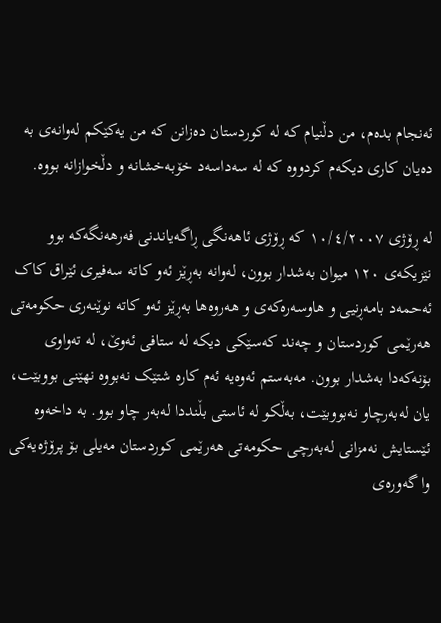ئەنجام بدەم، من دڵنیام کە لە کوردستان دەزانن کە من یەکێکم لەوانەی بە دەیان کاری دیکەم کردووە کە لە سەداسەد خۆبەخشانە و دڵخوازانە بووە.

لە ڕۆژی ١٠/٤/٢٠٠٧ کە ڕۆژی ئاهەنگی ڕاگەیاندنی فەرهەنگەکە بوو نێزیکەی ١٢٠ میوان بەشدار بوون، لەوانە بەڕێز ئەو کاتە سەفیری ئێراق کاک ئەحمەد بامەڕنیی و هاوسەرەکەی و هەروەها بەڕێز ئەو کاتە نوێنەری حکومەتی هەرێمی کوردستان و چەند کەسێکی دیکە لە ستافی ئەوێ، لە تەواوی بۆنەکەدا بەشدار بوون. مەبەستم ئەوەیە ئەم کارە شتێک نەبووە نهێنی بووبێت، یان لەبەرچاو نەبووبێت، بەڵکو لە ئاستی بڵنددا لەبەر چاو بوو. بە داخەوە ئێستایش نەمزانی لەبەرچی حکومەتی هەرێمی کوردستان مەیلی بۆ پرۆژەیەکی وا گەورەی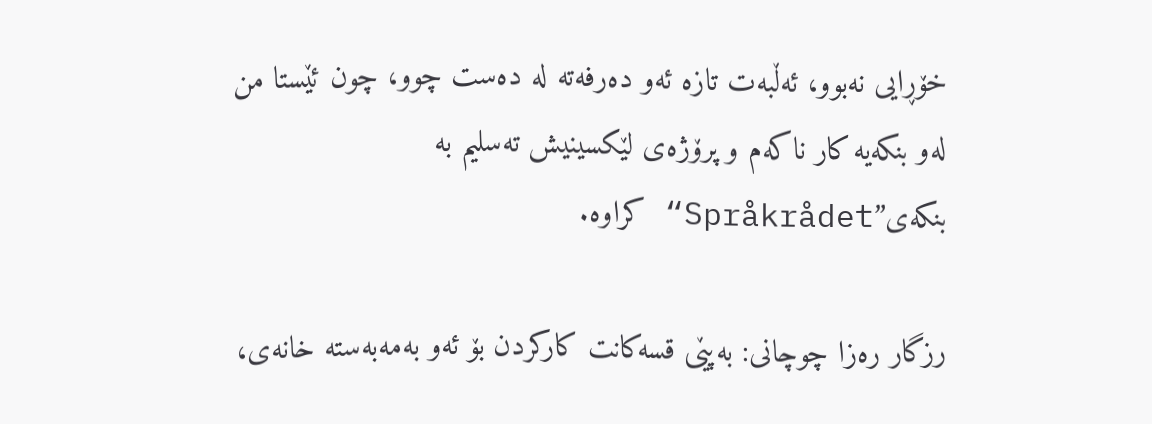خۆڕایی نەبوو، ئەڵبەت تازە ئەو دەرفەتە لە دەست چوو، چون ئێستا من لەو بنکەیە کار ناکەم و پرۆژەی لێکسینیش تەسلیم بە بنکەی”Språkrådet“ کراوە.

رزگار رەزا چوچانی: بەپێی قسەکانت کارکردن بۆ ئەو بەمەبەستە خانەی،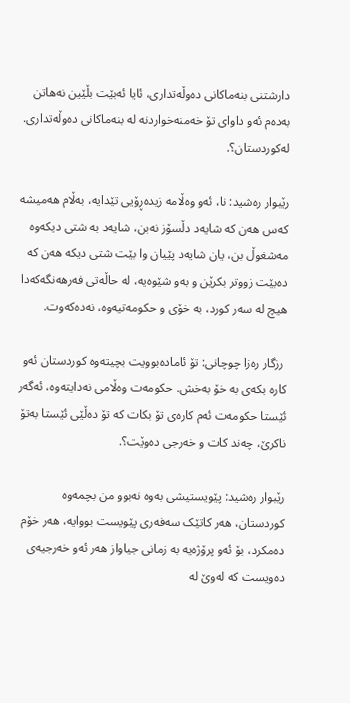دارشتنی بنەماکانی دەوڵەتداری، ئایا ئەبێت بڵێین نەهاتن بەدەم ئەو داوای تۆ خەمنەخواردنە لە بنەماکانی دەوڵەتداری. لەکوردستان؟.

رێبوار رەشید: نا، ئەو وەڵامە زیدەڕۆیی تێدایە، بەڵام هەمیشە کەس هەن کە شایەد دڵسۆز نەبن، شایەد بە شتی دیکەوە مەشغوڵ بن، یان شایەد پێیان وا بێت شتی دیکە هەن کە دەبێت زووتر بکرێن و بەو شێوەیە، لە حاڵەتی فەرهەنگەکەدا هیچ لە سەر کورد، بە خۆی و حکومەتیەوە، نەدەکەوت.

 رزگار رەزا چوچانی: تۆ ئامادەبوویت بچیتەوە کوردستان ئەو کارە بکەی بە خۆ بەخش. حکومەت وەڵامی نەدایتەوە، ئەگەر ئێستا حکومەت ئەم کارەی تۆ بکات کە تۆ دەڵێی ئێستا بەتۆ ناکرێ، چەند کات و خەرجی دەوێت؟.

رێبوار رەشید: پێویستیشی بەوە نەبوو من بچمەوە کوردستان، هەر کاتێک سەفەری پێویست بووایە، هەر خۆم دەمکرد، بۆ ئەو پرۆژەیە بە زمانی جیاواز هەر ئەو خەرجیەی دەویست کە لەوێ لە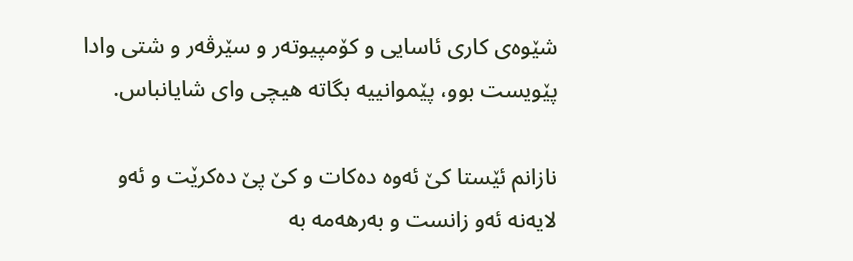شێوەی کاری ئاسایی و کۆمپیوتەر و سێرڤەر و شتی وادا پێویست بوو، پێموانییە بگاتە هیچی وای شایانباس.

نازانم ئێستا کێ ئەوە دەکات و کێ پێ دەکرێت و ئەو لایەنە ئەو زانست و بەرهەمە بە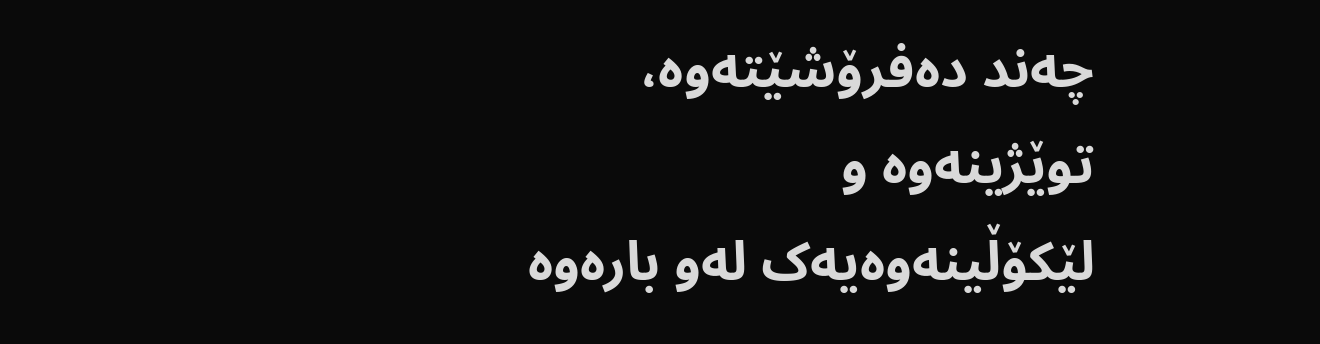چەند دەفرۆشێتەوە، توێژینەوە و لێکۆڵینەوەیەک لەو بارەوە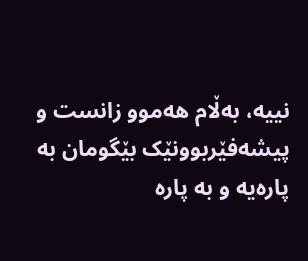نییە، بەڵام هەموو زانست و پیشەفێربوونێک بێگومان بە پارەیە و بە پارە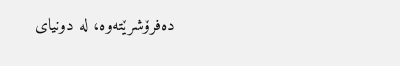دەفرۆشرێتەوە، لە دونیای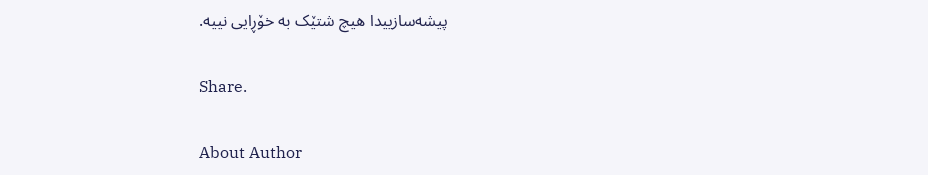پیشەسازییدا هیچ شتێک بە خۆڕایی نییە.

Share.

About Author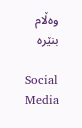وەڵام بنێرە

Social Media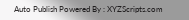Auto Publish Powered By : XYZScripts.com